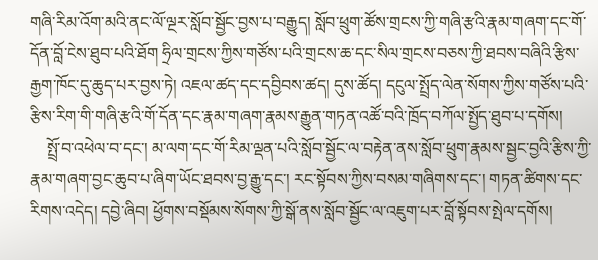གཞི་རིམ་འོག་མའི་ནང་ལོ་ལྔར་སློབ་སྦྱོང་བྱས་པ་བརྒྱུད། སློབ་ཕྲུག་ཚོས་གྲངས་ཀྱི་གཞི་རྩའི་རྣམ་གཞག་དང་གོ་དོན་བློ་ངེས་ཐུབ་པའི་ཐོག ཧྲིལ་གྲངས་ཀྱིས་གཙོས་པའི་གྲངས་ཆ་དང་སིལ་གྲངས་བཅས་ཀྱི་ཐབས་བཞིའི་རྩིས་རྒྱག་ཁོང་དུ་ཆུད་པར་བྱས་ཏེ། འཇལ་ཚད་དང་དབྱིབས་ཚད། དུས་ཚོད། དངུལ་སྤྲོད་ལེན་སོགས་ཀྱིས་གཙོས་པའི་རྩིས་རིག་གི་གཞི་རྩའི་གོ་དོན་དང་རྣམ་གཞག་རྣམས་རྒྱུན་གཏན་འཚོ་བའི་ཁྲོད་བཀོལ་སྤྱོད་ཐུབ་པ་དགོས།
    སྤྲོ་བ་འཕེལ་བ་དང་། མ་ལག་དང་གོ་རིམ་ལྡན་པའི་སློབ་སྦྱོང་ལ་བརྟེན་ནས་སློབ་ཕྲུག་རྣམས་སྦྱང་བྱའི་རྩིས་ཀྱི་རྣམ་གཞག་བྱང་ཆུབ་པ་ཞིག་ཡོང་ཐབས་བྱ་རྒྱུ་དང་། རང་སྟོབས་ཀྱིས་བསམ་གཞིགས་དང་། གཏན་ཚིགས་དང་རིགས་འདེད། དབྱེ་ཞིབ། ཕྱོགས་བསྡོམས་སོགས་ཀྱི་སྒོ་ནས་སློབ་སྦྱོང་ལ་འཇུག་པར་བློ་སྟོབས་སྤེལ་དགོས།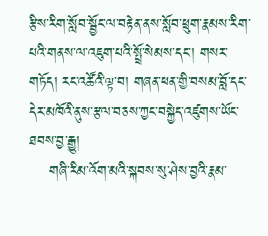རྩིས་རིག་སློབ་སྦྱོང་ལ་བརྟེན་ནས་སློབ་ཕྲུག་རྣམས་རིག་པའི་གནས་ལ་འཇུག་པའི་སྤྲོ་སེམས་དང་། གསར་གཏོད། རང་འཚོའི་ལྟ་བ། གཞན་ཕན་གྱི་བསམ་བློ་དང་དེར་མཁོའི་ནུས་རྩལ་བཅས་ཀྱང་བསྐྱེད་འཛུགས་ཡོང་ཐབས་བྱ་རྒྱུ།
    གཞི་རིམ་འོག་མའི་སྐབས་སུ་ཤེས་བྱའི་རྣམ་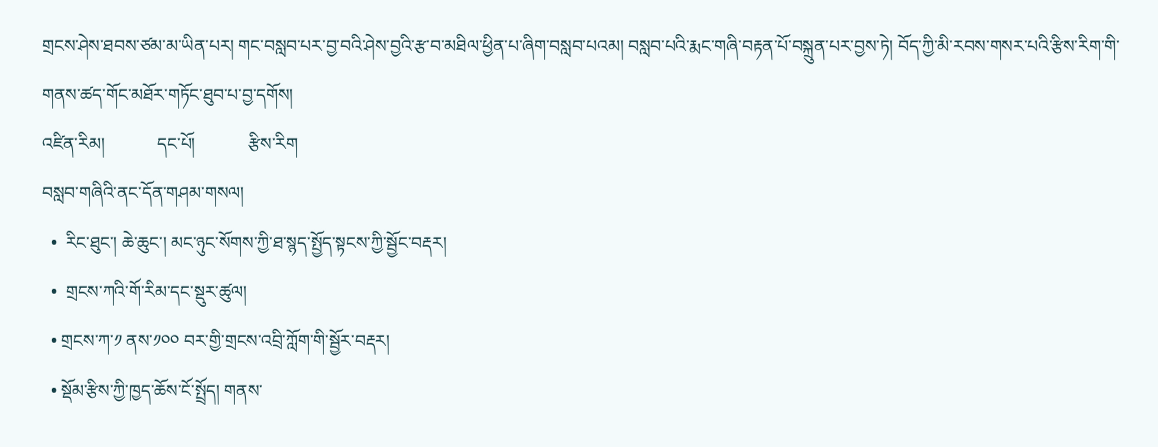གྲངས་ཤེས་ཐབས་ཙམ་མ་ཡིན་པར། གང་བསླབ་པར་བྱ་བའི་ཤེས་བྱའི་རྩ་བ་མཐིལ་ཕྱིན་པ་ཞིག་བསླབ་པའམ། བསླབ་པའི་རྨང་གཞི་བརྟན་པོ་བསྐྲུན་པར་བྱས་ཏེ། བོད་ཀྱི་མི་རབས་གསར་པའི་རྩིས་རིག་གི་གནས་ཚད་གོང་མཐོར་གཏོང་ཐུབ་པ་བྱ་དགོས།
འཛིན་རིམ།            དང་པོ།            རྩིས་རིག
བསླབ་གཞིའི་ནང་དོན་གཤམ་གསལ།
  •  རིང་ཐུང་། ཆེ་ཆུང་། མང་ཉུང་སོགས་ཀྱི་ཐ་སྙད་སྤྱོད་སྟངས་ཀྱི་སྦྱོང་བརྡར།
  •  གྲངས་ཀའི་གོ་རིམ་དང་སྡུར་ཚུལ།
  • གྲངས་ཀ་༡ ནས་༡༠༠ བར་གྱི་གྲངས་འབྲི་ཀློག་གི་སྦྱོར་བརྡར།
  • སྡོམ་རྩིས་ཀྱི་ཁྱད་ཆོས་ངོ་སྤྲོད། གནས་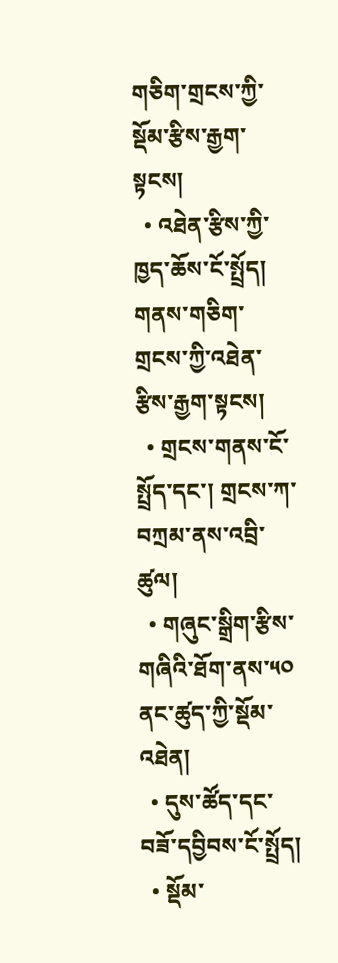གཅིག་གྲངས་ཀྱི་སྡོམ་རྩིས་རྒྱག་སྟངས།
  • འཐེན་རྩིས་ཀྱི་ཁྱད་ཆོས་ངོ་སྤྲོད། གནས་གཅིག་གྲངས་ཀྱི་འཐེན་རྩིས་རྒྱག་སྟངས།
  • གྲངས་གནས་ངོ་སྤྲོད་དང་། གྲངས་ཀ་བཀྲམ་ནས་འབྲི་ཚུལ།
  • གཞུང་སྒྲིག་རྩིས་གཞིའི་ཐོག་ནས་༥༠ ནང་ཚུད་ཀྱི་སྡོམ་འཐེན།
  • དུས་ཚོད་དང་བཟོ་དབྱིབས་ངོ་སྤྲོད།
  • སྡོམ་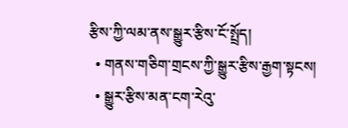རྩིས་ཀྱི་ལམ་ནས་སྒྱུར་རྩིས་ངོ་སྤྲོད།
  • གནས་གཅིག་གྲངས་ཀྱི་སྒྱུར་རྩིས་རྒྱག་སྟངས།
  • སྒྱུར་རྩིས་མན་ངག་རེའུ་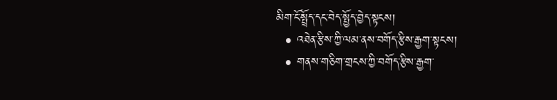མིག་ངོ་སྤྲོད་དང་བེད་སྤྱོད་བྱེད་སྟངས།
  • འཐེན་རྩིས་ཀྱི་ལམ་ནས་བགོད་རྩིས་རྒྱག་སྟངས།
  • གནས་གཅིག་གྲངས་ཀྱི་བགོད་རྩིས་རྒྱག་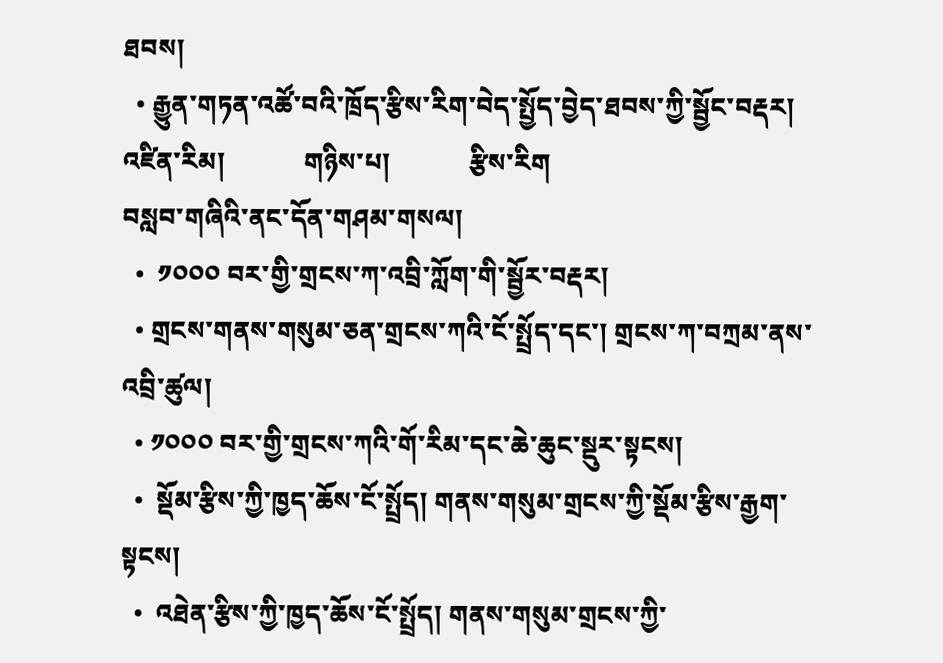ཐབས།
  • རྒྱུན་གཏན་འཚོ་བའི་ཁྲོད་རྩིས་རིག་བེད་སྤྱོད་བྱེད་ཐབས་ཀྱི་སྦྱོང་བརྡར།
འཛིན་རིམ།            གཉིས་པ།            རྩིས་རིག
བསླབ་གཞིའི་ནང་དོན་གཤམ་གསལ།
  •  ༡༠༠༠ བར་གྱི་གྲངས་ཀ་འབྲི་ཀློག་གི་སྦྱོར་བརྡར།
  • གྲངས་གནས་གསུམ་ཅན་གྲངས་ཀའི་ངོ་སྤྲོད་དང་། གྲངས་ཀ་བཀྲམ་ནས་འབྲི་ཚུལ།
  • ༡༠༠༠ བར་གྱི་གྲངས་ཀའི་གོ་རིམ་དང་ཆེ་ཆུང་སྡུར་སྟངས།
  •  སྡོམ་རྩིས་ཀྱི་ཁྱད་ཆོས་ངོ་སྤྲོད། གནས་གསུམ་གྲངས་ཀྱི་སྡོམ་རྩིས་རྒྱག་སྟངས།
  •  འཐེན་རྩིས་ཀྱི་ཁྱད་ཆོས་ངོ་སྤྲོད། གནས་གསུམ་གྲངས་ཀྱི་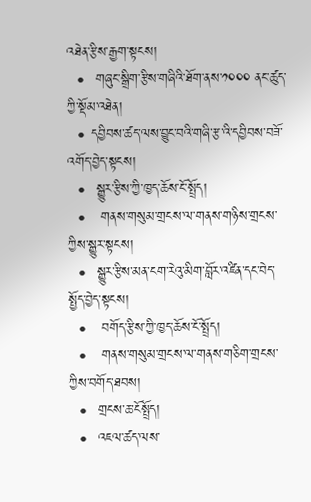འཐེན་རྩིས་རྒྱག་སྟངས།
  •  གཞུང་སྒྲིག་རྩིས་གཞིའི་ཐོག་ནས་༡༠༠༠ ནང་ཚུད་ཀྱི་སྡོམ་འཐེན།
  • དབྱིབས་ཚད་ལས་བྱུང་བའི་གཞི་རྩ་འི་དབྱིབས་བཟོ་འགོད་བྱེད་སྟངས།
  •  སྒྱུར་རྩིས་ཀྱི་ཁྱད་ཆོས་ངོ་སྤྲོད།
  •   གནས་གསུམ་གྲངས་ལ་གནས་གཉིས་གྲངས་ཀྱིས་སྒྱུར་སྟངས།
  •  སྒྱུར་རྩིས་མན་ངག་རེའུ་མིག་བློར་འཛིན་དང་བེད་སྤྱོད་བྱེད་སྟངས།
  •   བགོད་རྩིས་ཀྱི་ཁྱད་ཆོས་ངོ་སྤྲོད།
  •   གནས་གསུམ་གྲངས་ལ་གནས་གཅིག་གྲངས་ཀྱིས་བགོད་ཐབས།
  •  གྲངས་ཆ་ངོསྤྲོད།
  •  འཇལ་ཚད་ལས་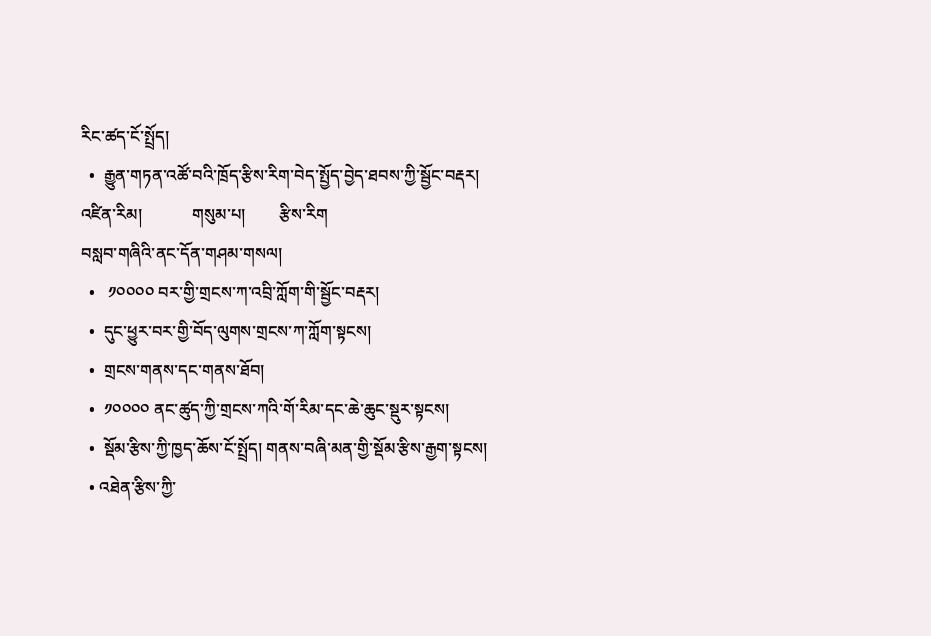རིང་ཚད་ངོ་སྤྲོད།
  •  རྒྱུན་གཏན་འཚོ་བའི་ཁྲོད་རྩིས་རིག་བེད་སྤྱོད་བྱེད་ཐབས་ཀྱི་སྦྱོང་བརྡར།
འཛིན་རིམ།            གསུམ་པ།        རྩིས་རིག
བསླབ་གཞིའི་ནང་དོན་གཤམ་གསལ།
  •   ༡༠༠༠༠ བར་གྱི་གྲངས་ཀ་འབྲི་ཀློག་གི་སྦྱོང་བརྡར།
  •  དུང་ཕྱུར་བར་གྱི་བོད་ལུགས་གྲངས་ཀ་ཀློག་སྟངས།
  •  གྲངས་གནས་དང་གནས་ཐོབ།
  •  ༡༠༠༠༠ ནང་ཚུད་ཀྱི་གྲངས་ཀའི་གོ་རིམ་དང་ཆེ་ཆུང་སྡུར་སྟངས།
  •  སྡོམ་རྩིས་ཀྱི་ཁྱད་ཆོས་ངོ་སྤྲོད། གནས་བཞི་མན་གྱི་སྡོམ་རྩིས་རྒྱག་སྟངས།
  • འཐེན་རྩིས་ཀྱི་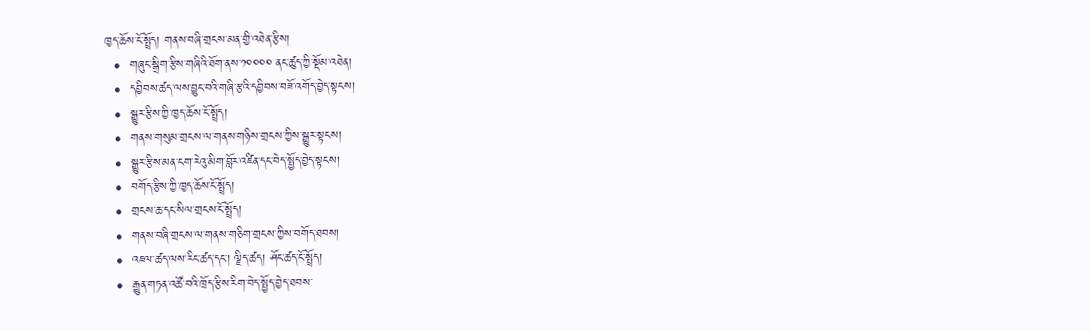ཁྱད་ཆོས་ངོ་སྤྲོད། གནས་བཞི་གྲངས་མན་གྱི་འཐེན་རྩིས།
  •  གཞུང་སྒྲིག་རྩིས་གཞིའི་ཐོག་ནས་༡༠༠༠༠ ནང་ཚུད་ཀྱི་སྡོམ་འཐེན།
  •  དབྱིབས་ཚད་ལས་བྱུང་བའི་གཞི་རྩའི་དབྱིབས་བཟོ་འགོད་བྱེད་སྟངས།
  •  སྒྱུར་རྩིས་ཀྱི་ཁྱད་ཆོས་ངོ་སྤྲོད།
  •  གནས་གསུམ་གྲངས་ལ་གནས་གཉིས་གྲངས་ཀྱིས་སྒྱུར་སྟངས།
  •  སྒྱུར་རྩིས་མན་ངག་རེའུ་མིག་བློར་འཛིན་དང་བེད་སྤྱོད་བྱེད་སྟངས།
  •  བགོད་རྩིས་ཀྱི་ཁྱད་ཆོས་ངོ་སྤྲོད།
  •  གྲངས་ཆ་དང་སིལ་གྲངས་ངོ་སྤྲོད།
  •  གནས་བཞི་གྲངས་ལ་གནས་གཅིག་གྲངས་ཀྱིས་བགོད་ཐབས།
  •  འཇལ་ཚད་ལས་རིང་ཚད་དང་། ལྗིད་ཚད། ཤོང་ཚད་ངོ་སྤྲོད།
  •  རྒྱུན་གཏན་འཚོ་བའི་ཁྲོད་རྩིས་རིག་བེད་སྤྱོད་བྱེད་ཐབས་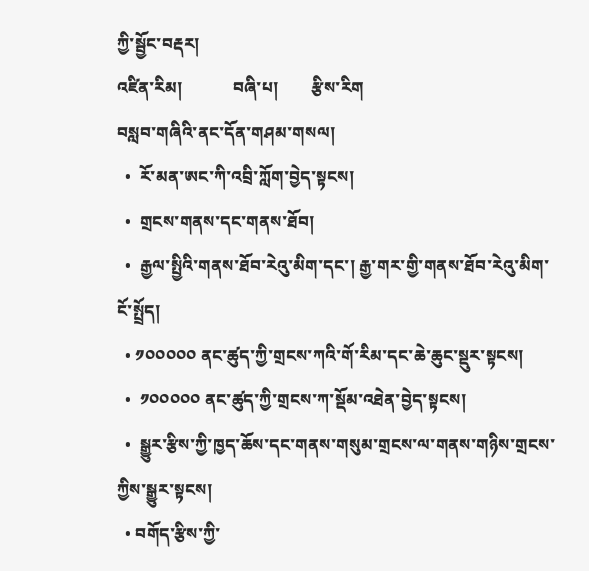ཀྱི་སྦྱོང་བརྡར།
འཛིན་རིམ།            བཞི་པ།        རྩིས་རིག
བསླབ་གཞིའི་ནང་དོན་གཤམ་གསལ།
  •  རོ་མན་ཨང་ཀི་འབྲི་ཀློག་བྱེད་སྟངས།
  •  གྲངས་གནས་དང་གནས་ཐོབ།
  •  རྒྱལ་སྤྱིའི་གནས་ཐོབ་རེའུ་མིག་དང་། རྒྱ་གར་གྱི་གནས་ཐོབ་རེའུ་མིག་ངོ་སྤྲོད།
  • ༡༠༠༠༠༠ ནང་ཚུད་ཀྱི་གྲངས་ཀའི་གོ་རིམ་དང་ཆེ་ཆུང་སྡུར་སྟངས།
  •  ༡༠༠༠༠༠ ནང་ཚུད་ཀྱི་གྲངས་ཀ་སྡོམ་འཐེན་བྱེད་སྟངས།
  •  སྒྱུར་རྩིས་ཀྱི་ཁྱད་ཆོས་དང་གནས་གསུམ་གྲངས་ལ་གནས་གཉིས་གྲངས་ཀྱིས་སྒྱུར་སྟངས།
  • བགོད་རྩིས་ཀྱི་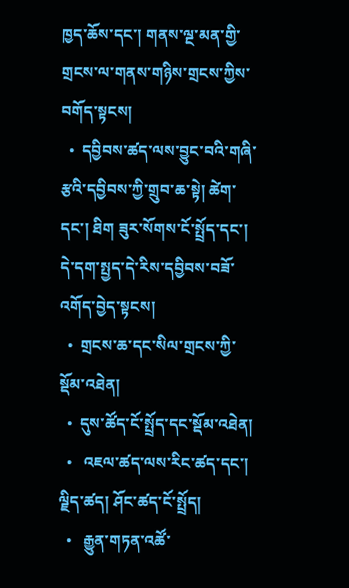ཁྱད་ཆོས་དང་། གནས་ལྔ་མན་གྱི་གྲངས་ལ་གནས་གཉིས་གྲངས་ཀྱིས་བགོད་སྟངས།
  •  དབྱིབས་ཚད་ལས་བྱུང་བའི་གཞི་རྩའི་དབྱིབས་ཀྱི་གྲུབ་ཆ་སྟེ། ཚེག་དང་། ཐིག ཟུར་སོགས་ངོ་སྤྲོད་དང་། དེ་དག་སྤྱད་དེ་རིས་དབྱིབས་བཟོ་འགོད་བྱེད་སྟངས།
  •  གྲངས་ཆ་དང་སིལ་གྲངས་ཀྱི་སྡོམ་འཐེན།
  •  དུས་ཚོད་ངོ་སྤྲོད་དང་སྡོམ་འཐེན།
  •   འཇལ་ཚད་ལས་རིང་ཚད་དང་། ལྗིད་ཚད། ཤོང་ཚད་ངོ་སྤྲོད།
  •   རྒྱུན་གཏན་འཚོ་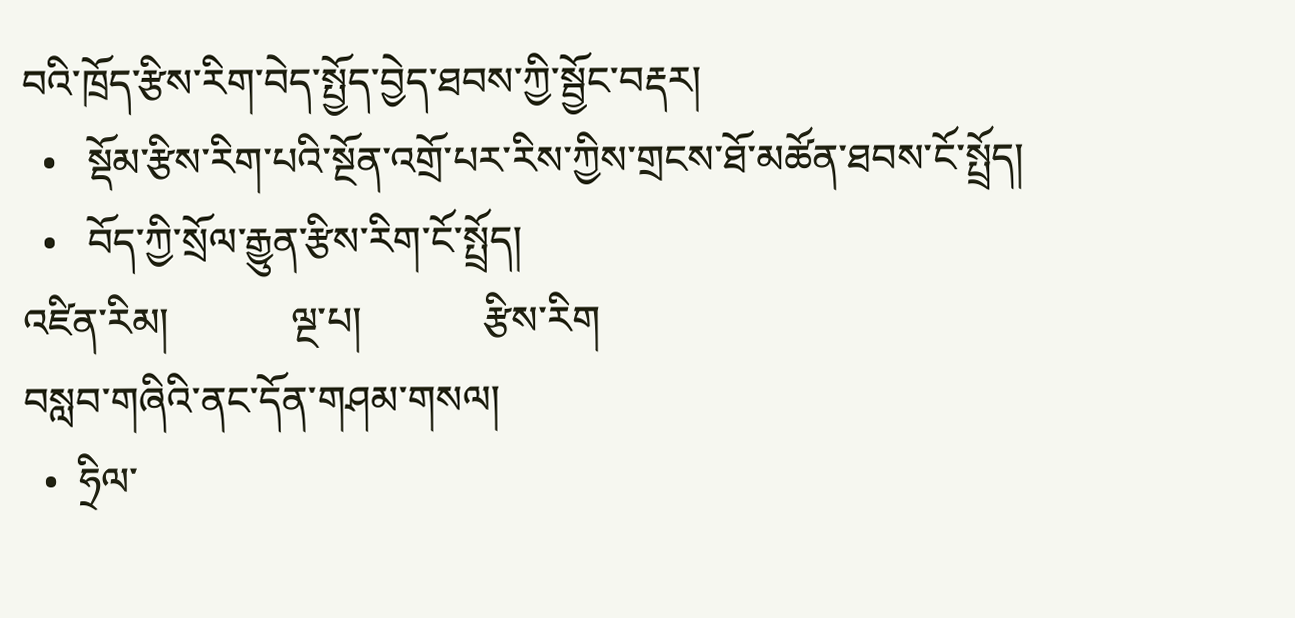བའི་ཁྲོད་རྩིས་རིག་བེད་སྤྱོད་བྱེད་ཐབས་ཀྱི་སྦྱོང་བརྡར།
  •   སྡོམ་རྩིས་རིག་པའི་སྔོན་འགྲོ་པར་རིས་ཀྱིས་གྲངས་ཐོ་མཚོན་ཐབས་ངོ་སྤྲོད།
  •   བོད་ཀྱི་སྲོལ་རྒྱུན་རྩིས་རིག་ངོ་སྤྲོད།
འཛིན་རིམ།            ལྔ་པ།            རྩིས་རིག
བསླབ་གཞིའི་ནང་དོན་གཤམ་གསལ།
  •  ཧྲིལ་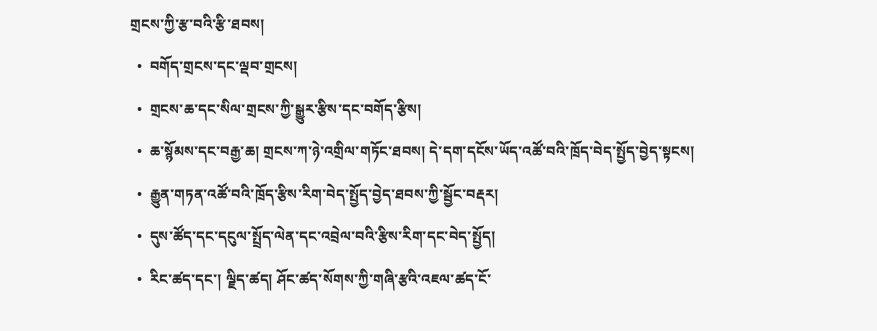གྲངས་ཀྱི་རྩ་བའི་རྩི་ཐབས།
  •  བགོད་གྲངས་དང་ལྡབ་གྲངས།
  •  གྲངས་ཆ་དང་སིལ་གྲངས་ཀྱི་སྒྱུར་རྩིས་དང་བགོད་རྩིས།
  •  ཆ་སྙོམས་དང་བརྒྱ་ཆ། གྲངས་ཀ་ཉེ་འགྲིལ་གཏོང་ཐབས། དེ་དག་དངོས་ཡོད་འཚོ་བའི་ཁྲོད་བེད་སྤྱོད་བྱེད་སྟངས།
  •  རྒྱུན་གཏན་འཚོ་བའི་ཁྲོད་རྩིས་རིག་བེད་སྤྱོད་བྱེད་ཐབས་ཀྱི་སྦྱོང་བརྡར།
  •  དུས་ཚོད་དང་དངུལ་སྤྲོད་ལེན་དང་འབྲེལ་བའི་རྩིས་རིག་དང་བེད་སྤྱོད།
  •  རིང་ཚད་དང་། ལྗིད་ཚད། ཤོང་ཚད་སོགས་ཀྱི་གཞི་རྩའི་འཇལ་ཚད་ངོ་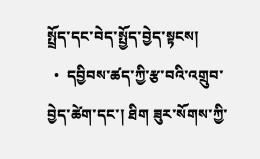སྤྲོད་དང་བེད་སྤྱོད་བྱེད་སྟངས།
  •  དབྱིབས་ཚད་ཀྱི་རྩ་བའི་འགྲུབ་བྱེད་ཚེག་དང་། ཐིག ཟུར་སོགས་ཀྱི་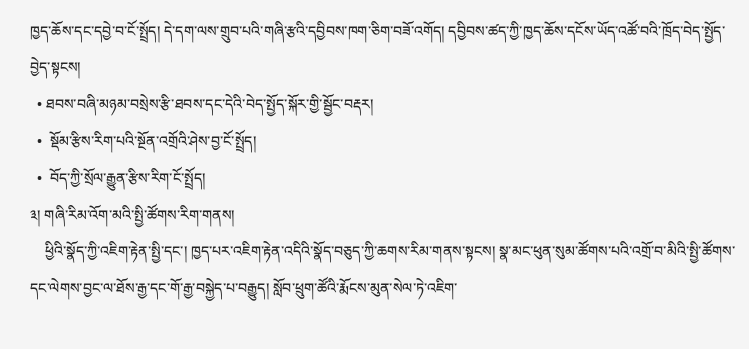ཁྱད་ཆོས་དང་དབྱེ་བ་ངོ་སྤྲོད། དེ་དག་ལས་གྲུབ་པའི་གཞི་རྩའི་དབྱིབས་ཁག་ཅིག་བཟོ་འགོད། དབྱིབས་ཚད་ཀྱི་ཁྱད་ཆོས་དངོས་ཡོད་འཚོ་བའི་ཁྲོད་བེད་སྤྱོད་བྱེད་སྟངས།
  • ཐབས་བཞི་མཉམ་བསྲེས་རྩི་ཐབས་དང་དེའི་བེད་སྤྱོད་སྐོར་གྱི་སྦྱོང་བརྡར།
  •  སྡོམ་རྩིས་རིག་པའི་སྔོན་འགྲོའི་ཤེས་བྱ་ངོ་སྤྲོད།
  •  བོད་ཀྱི་སྲོལ་རྒྱུན་རྩིས་རིག་ངོ་སྤྲོད།
༣། གཞི་རིམ་འོག་མའི་སྤྱི་ཚོགས་རིག་གནས།
    ཕྱིའི་སྣོད་ཀྱི་འཇིག་རྟེན་སྤྱི་དང་། ཁྱད་པར་འཇིག་རྟེན་འདིའི་སྣོད་བཅུད་ཀྱི་ཆགས་རིམ་གནས་སྟངས། སྣ་མང་ཕུན་སུམ་ཚོགས་པའི་འགྲོ་བ་མིའི་སྤྱི་ཚོགས་དང་ལེགས་བྱང་ལ་ཐོས་རྒྱ་དང་གོ་རྒྱ་བསྐྱེད་པ་བརྒྱུད། སློབ་ཕྲུག་ཚོའི་རྨོངས་མུན་སེལ་ཏེ་འཇིག་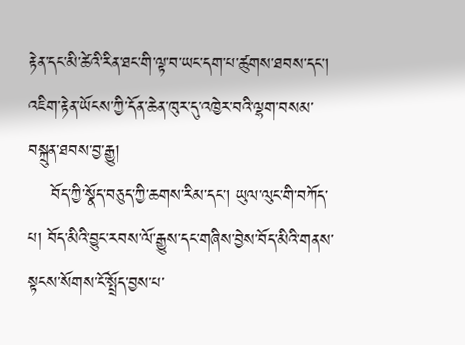རྟེན་དང་མི་ཚེའི་རིན་ཐང་གི་ལྟ་བ་ཡང་དག་པ་ཚུགས་ཐབས་དང་། འཇིག་རྟེན་ཡོངས་ཀྱི་དོན་ཆེན་ཁུར་དུ་འཁྱེར་བའི་ལྷག་བསམ་བསྐྲུན་ཐབས་བྱ་རྒྱུ།
    བོད་ཀྱི་སྣོད་བཅུད་ཀྱི་ཆགས་རིམ་དང་། ཡུལ་ལུང་གི་བཀོད་པ། བོད་མིའི་བྱུང་རབས་ལོ་རྒྱུས་དང་གཞིས་བྱེས་བོད་མིའི་གནས་སྟངས་སོགས་ངོ་སྤྲོད་བྱས་པ་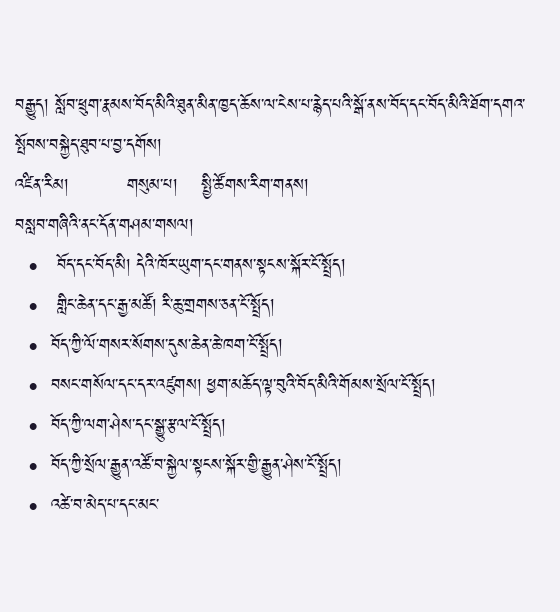བརྒྱུད། སློབ་ཕྲུག་རྣམས་བོད་མིའི་ཐུན་མིན་ཁྱད་ཆོས་ལ་ངེས་པ་རྙེད་པའི་སྒོ་ནས་བོད་དང་བོད་མིའི་ཐོག་དགའ་སྤོབས་བསྐྱེད་ཐུབ་པ་བྱ་དགོས།
འཛིན་རིམ།          གསུམ་པ།    སྤྱི་ཚོགས་རིག་གནས།
བསླབ་གཞིའི་ནང་དོན་གཤམ་གསལ།
  •   བོད་དང་བོད་མི། དེའི་ཁོར་ཡུག་དང་གནས་སྟངས་སྐོར་ངོ་སྤྲོད།
  •   གླིང་ཆེན་དང་རྒྱ་མཚོ། རི་ཆུ་གྲགས་ཅན་ངོ་སྤྲོད།
  •  བོད་ཀྱི་ལོ་གསར་སོགས་དུས་ཆེན་ཆེ་ཁག་ངོ་སྤྲོད།
  •  བསང་གསོལ་དང་དར་འཛུགས། ཕྱག་མཆོད་ལྟ་བུའི་བོད་མིའི་གོམས་སྲོལ་ངོ་སྤྲོད།
  •  བོད་ཀྱི་ལག་ཤེས་དང་སྒྱུ་རྩལ་ངོ་སྤྲོད།
  •  བོད་ཀྱི་སྲོལ་རྒྱུན་འཚོ་བ་སྐྱེལ་སྟངས་སྐོར་གྱི་རྒྱུན་ཤེས་ངོ་སྤྲོད།
  •  འཚེ་བ་མེད་པ་དང་མང་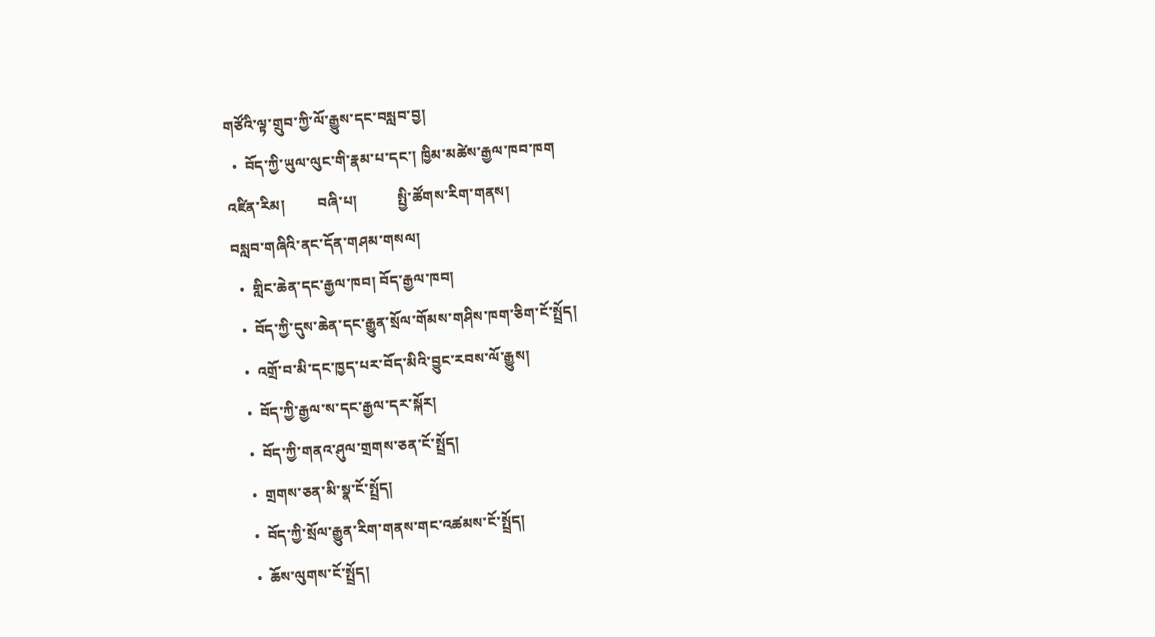གཙོའི་ལྟ་གྲུབ་ཀྱི་ལོ་རྒྱུས་དང་བསླབ་བྱ།
  •  བོད་ཀྱི་ཡུལ་ལུང་གི་རྣམ་པ་དང་། ཁྱིམ་མཚེས་རྒྱལ་ཁབ་ཁག
འཛིན་རིམ།         བཞི་པ།           སྤྱི་ཚོགས་རིག་གནས།
བསླབ་གཞིའི་ནང་དོན་གཤམ་གསལ།
  •  གླིང་ཆེན་དང་རྒྱལ་ཁབ། བོད་རྒྱལ་ཁབ།
  •  བོད་ཀྱི་དུས་ཆེན་དང་རྒྱུན་སྲོལ་གོམས་གཤིས་ཁག་ཅིག་ངོ་སྤྲོད།
  •  འགྲོ་བ་མི་དང་ཁྱད་པར་བོད་མིའི་བྱུང་རབས་ལོ་རྒྱུས།
  •  བོད་ཀྱི་རྒྱལ་ས་དང་རྒྱལ་དར་སྐོར།
  •  བོད་ཀྱི་གནའ་ཤུལ་གྲགས་ཅན་ངོ་སྤྲོད།
  •  གྲགས་ཅན་མི་སྣ་ངོ་སྤྲོད།
  •  བོད་ཀྱི་སྲོལ་རྒྱུན་རིག་གནས་གང་འཚམས་ངོ་སྤྲོད།
  •  ཆོས་ལུགས་ངོ་སྤྲོད།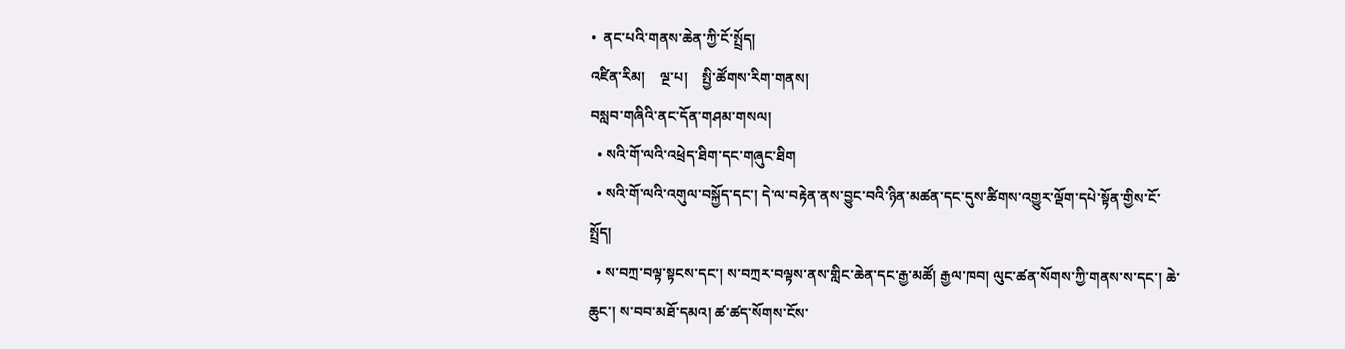•  ནང་པའི་གནས་ཆེན་ཀྱི་ངོ་སྤྲོད།
འཛིན་རིམ།    ལྔ་པ།    སྤྱི་ཚོགས་རིག་གནས།
བསླབ་གཞིའི་ནང་དོན་གཤམ་གསལ།
  • སའི་གོ་ལའི་འཕྲེད་ཐིག་དང་གཞུང་ཐིག
  • སའི་གོ་ལའི་འགུལ་བསྐྱོད་དང་། དེ་ལ་བརྟེན་ནས་བྱུང་བའི་ཉིན་མཚན་དང་དུས་ཚིགས་འགྱུར་ལྡོག་དཔེ་སྟོན་གྱིས་ངོ་སྤྲོད།
  • ས་བཀྲ་བལྟ་སྟངས་དང་། ས་བཀྲར་བལྟས་ནས་གླིང་ཆེན་དང་རྒྱ་མཚོ། རྒྱལ་ཁབ། ལུང་ཚན་སོགས་ཀྱི་གནས་ས་དང་། ཆེ་ཆུང་། ས་བབ་མཐོ་དམའ། ཚ་ཚད་སོགས་ངོས་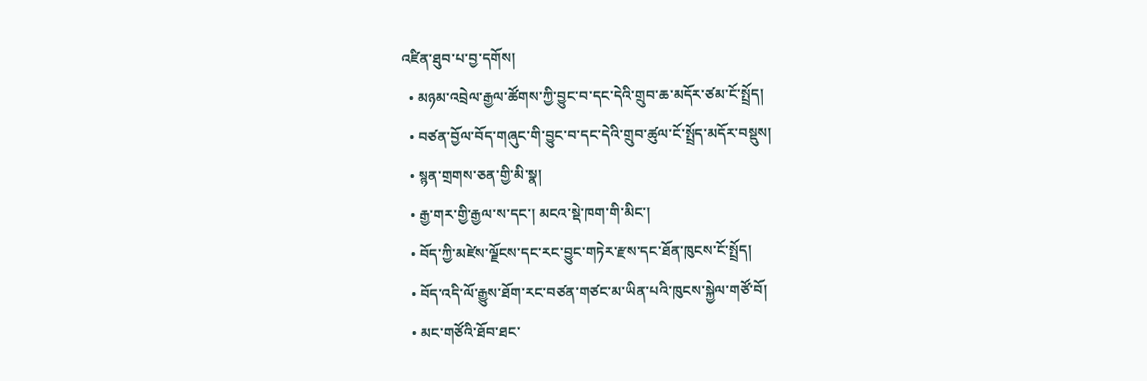འཛིན་ཐུབ་པ་བྱ་དགོས།
  • མཉམ་འབྲེལ་རྒྱལ་ཚོགས་ཀྱི་བྱུང་བ་དང་དེའི་གྲུབ་ཆ་མདོར་ཙམ་ངོ་སྤྲོད།
  • བཙན་བྱོལ་བོད་གཞུང་གི་བྱུང་བ་དང་དེའི་གྲུབ་ཚུལ་ངོ་སྤྲོད་མདོར་བསྡུས།
  • སྙན་གྲགས་ཅན་གྱི་མི་སྣ།
  • རྒྱ་གར་གྱི་རྒྱལ་ས་དང་། མངའ་སྡེ་ཁག་གི་མིང་།
  • བོད་ཀྱི་མཛེས་ལྗོངས་དང་རང་བྱུང་གཏེར་རྫས་དང་ཐོན་ཁུངས་ངོ་སྤྲོད།
  • བོད་འདི་ལོ་རྒྱུས་ཐོག་རང་བཙན་གཙང་མ་ཡིན་པའི་ཁུངས་སྐྱེལ་གཙོ་བོ།
  • མང་གཙོའི་ཐོབ་ཐང་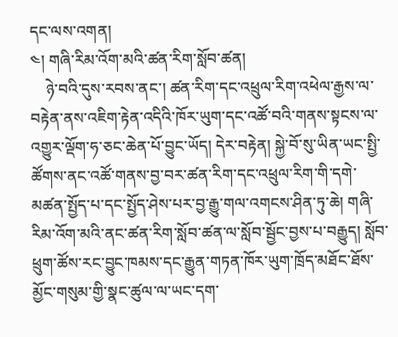དང་ལས་འགན།
༤། གཞི་རིམ་འོག་མའི་ཚན་རིག་སློབ་ཚན།
    ཉེ་བའི་དུས་རབས་ནང་། ཚན་རིག་དང་འཕྲུལ་རིག་འཕེལ་རྒྱས་ལ་བརྟེན་ནས་འཇིག་རྟེན་འདིའི་ཁོར་ཡུག་དང་འཚོ་བའི་གནས་སྟངས་ལ་འགྱུར་ལྡོག་ཧ་ཅང་ཆེན་པོ་བྱུང་ཡོད། དེར་བརྟེན། སྐྱེ་བོ་སུ་ཡིན་ཡང་སྤྱི་ཚོགས་ནང་འཚོ་གནས་བྱ་བར་ཚན་རིག་དང་འཕྲུལ་རིག་གི་དགེ་མཚན་སྤྱོད་པ་དང་སྤྱོད་ཤེས་པར་བྱ་རྒྱུ་གལ་འགངས་ཤིན་ཏུ་ཆེ། གཞི་རིམ་འོག་མའི་ནང་ཚན་རིག་སློབ་ཚན་ལ་སློབ་སྦྱོང་བྱས་པ་བརྒྱུད། སློབ་ཕྲུག་ཚོས་རང་བྱུང་ཁམས་དང་རྒྱུན་གཏན་ཁོར་ཡུག་ཁྲོད་མཐོང་ཐོས་མྱོང་གསུམ་གྱི་སྣང་ཚུལ་ལ་ཡང་དག་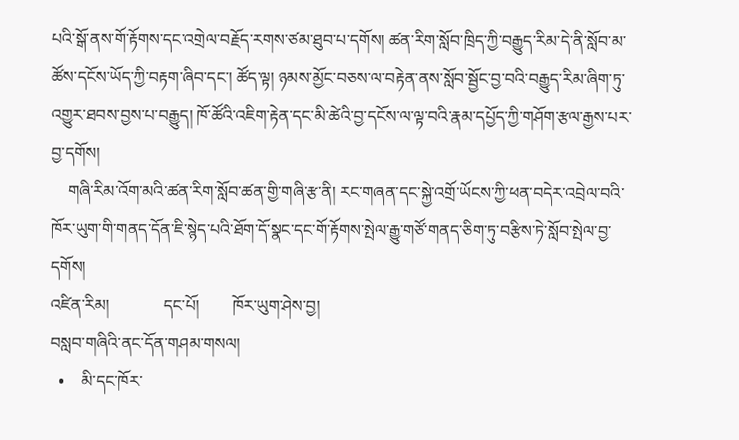པའི་སྒོ་ནས་གོ་རྟོགས་དང་འགྲེལ་བརྗོད་རགས་ཙམ་ཐུབ་པ་དགོས། ཚན་རིག་སློབ་ཁྲིད་ཀྱི་བརྒྱུད་རིམ་དེ་ནི་སློབ་མ་ཚོས་དངོས་ཡོད་ཀྱི་བརྟག་ཞིབ་དང་། ཚོད་ལྟ། ཉམས་མྱོང་བཅས་ལ་བརྟེན་ནས་སློབ་སྦྱོང་བྱ་བའི་བརྒྱུད་རིམ་ཞིག་ཏུ་འགྱུར་ཐབས་བྱས་པ་བརྒྱུད། ཁོ་ཚོའི་འཇིག་རྟེན་དང་མི་ཚེའི་བྱ་དངོས་ལ་ལྟ་བའི་རྣམ་དཔྱོད་ཀྱི་གཤོག་རྩལ་རྒྱས་པར་བྱ་དགོས།
    གཞི་རིམ་འོག་མའི་ཚན་རིག་སློབ་ཚན་གྱི་གཞི་རྩ་ནི། རང་གཞན་དང་སྐྱེ་འགྲོ་ཡོངས་ཀྱི་ཕན་བདེར་འབྲེལ་བའི་ཁོར་ཡུག་གི་གནད་དོན་ཇི་སྙེད་པའི་ཐོག་དོ་སྣང་དང་གོ་རྟོགས་སྤེལ་རྒྱུ་གཙོ་གནད་ཅིག་ཏུ་བརྩིས་ཏེ་སློབ་སྤེལ་བྱ་དགོས།
འཛིན་རིམ།             དང་པོ།        ཁོར་ཡུག་ཤེས་བྱ།
བསླབ་གཞིའི་ནང་དོན་གཤམ་གསལ།
  •    མི་དང་ཁོར་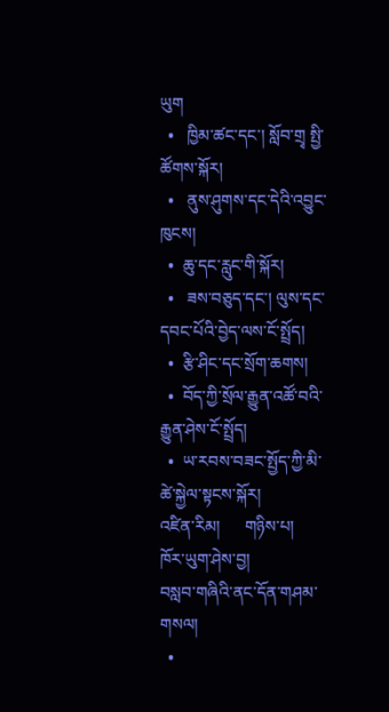ཡུག
  •   ཁྱིམ་ཚང་དང་། སློབ་གྲྭ སྤྱི་ཚོགས་སྐོར།
  •   ནུས་ཤུགས་དང་དེའི་འབྱུང་ཁུངས།
  •  ཆུ་དང་རླུང་གི་སྐོར།
  •   ཟས་བཅུད་དང་། ལུས་དང་དབང་པོའི་བྱེད་ལས་ངོ་སྤྲོད།
  •  རྩི་ཤིང་དང་སྲོག་ཆགས།
  •  བོད་ཀྱི་སྲོལ་རྒྱུན་འཚོ་བའི་རྒྱུན་ཤེས་ངོ་སྤྲོད།
  •  ཡ་རབས་བཟང་སྤྱོད་ཀྱི་མི་ཚེ་སྐྱེལ་སྟངས་སྐོར།
འཛིན་རིམ།      གཉིས་པ།        ཁོར་ཡུག་ཤེས་བྱ།
བསླབ་གཞིའི་ནང་དོན་གཤམ་གསལ།
  •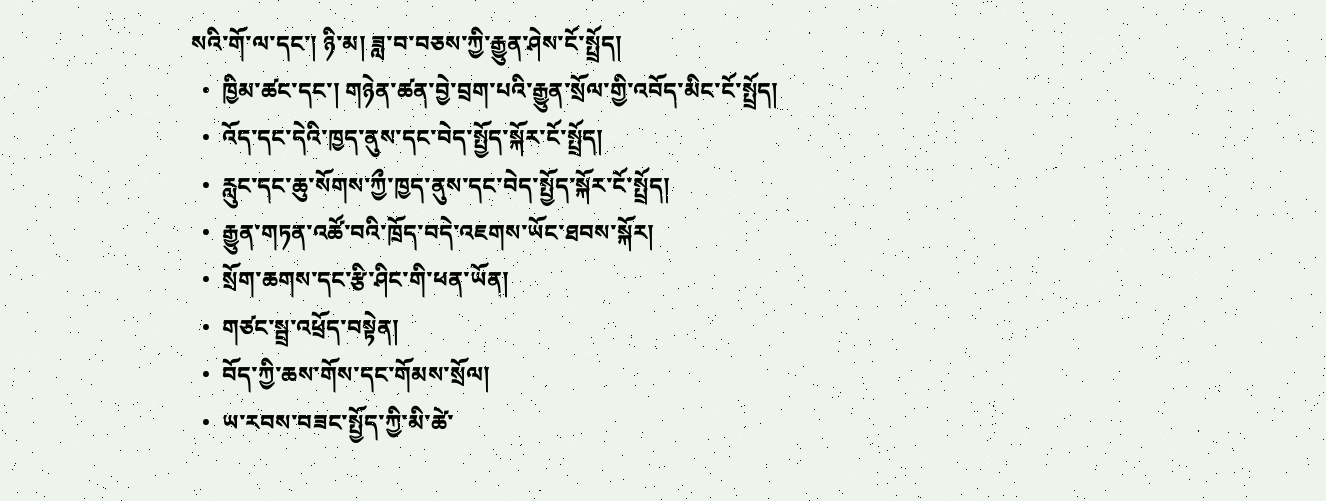སའི་གོ་ལ་དང་། ཉི་མ། ཟླ་བ་བཅས་ཀྱི་རྒྱུན་ཤེས་ངོ་སྤྲོད།
  •  ཁྱིམ་ཚང་དང་། གཉེན་ཚན་བྱེ་བྲག་པའི་རྒྱུན་སྲོལ་གྱི་འབོད་མིང་ངོ་སྤྲོད།
  •  འོད་དང་དེའི་ཁྱད་ནུས་དང་བེད་སྤྱོད་སྐོར་ངོ་སྤྲོད།
  •  རླུང་དང་ཆུ་སོགས་ཀྱྀ་ཁྱད་ནུས་དང་བེད་སྤྱོད་སྐོར་ངོ་སྤྲོད།
  •  རྒྱུན་གཏན་འཚོ་བའི་ཁྲོད་བདེ་འཇགས་ཡོང་ཐབས་སྐོར།
  •  སྲོག་ཆགས་དང་རྩི་ཤིང་གི་ཕན་ཡོན།
  •  གཙང་སྦྲ་འཕྲོད་བསྟེན།
  •  བོད་ཀྱི་ཆས་གོས་དང་གོམས་སྲོལ།
  •  ཡ་རབས་བཟང་སྤྱོད་ཀྱི་མི་ཚེ་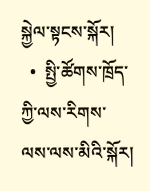སྐྱེལ་སྟངས་སྐོར།
  •  སྤྱི་ཚོགས་ཁྲོད་ཀྱི་ལས་རིགས་ལས་ལས་མིའི་སྐོར།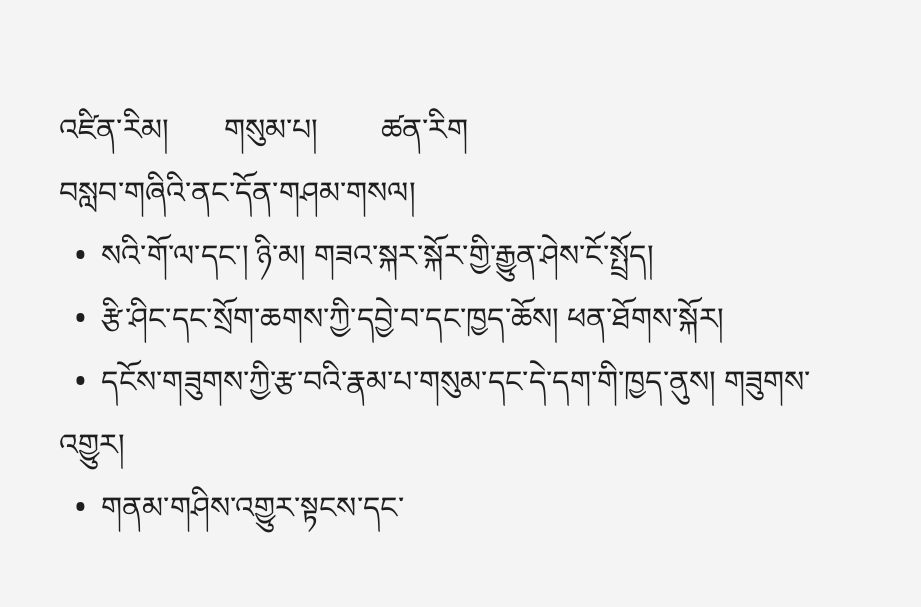འཛིན་རིམ།       གསུམ་པ།        ཚན་རིག
བསླབ་གཞིའི་ནང་དོན་གཤམ་གསལ།
  •  སའི་གོ་ལ་དང་། ཉི་མ། གཟའ་སྐར་སྐོར་གྱི་རྒྱུན་ཤེས་ངོ་སྤྲོད།
  •  རྩི་ཤིང་དང་སྲོག་ཆགས་ཀྱི་དབྱེ་བ་དང་ཁྱད་ཆོས། ཕན་ཐོགས་སྐོར།
  •  དངོས་གཟུགས་ཀྱི་རྩ་བའི་རྣམ་པ་གསུམ་དང་དེ་དག་གི་ཁྱད་ནུས། གཟུགས་འགྱུར།
  •  གནམ་གཤིས་འགྱུར་སྟངས་དང་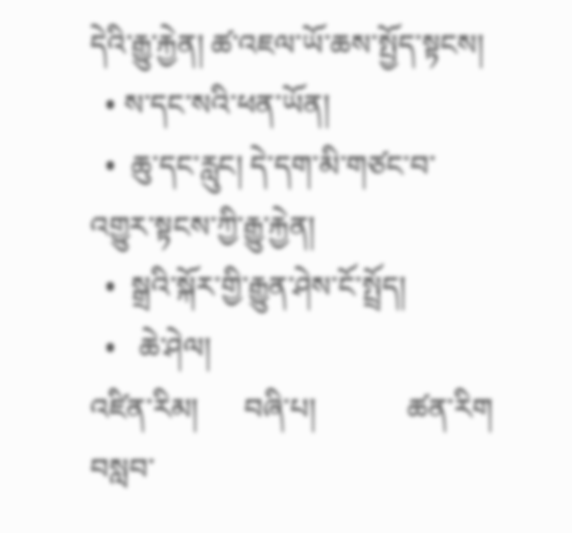དེའི་རྒྱུ་རྐྱེན། ཚ་འཇལ་ཡོ་ཆས་སྤྱོད་སྟངས།
  • ས་དང་སའི་ཕན་ཡོན།
  •  ཆུ་དང་རླུང། དེ་དག་མི་གཙང་བ་འགྱུར་སྟངས་ཀྱི་རྒྱུ་རྐྱེན།
  •  སྒྲའི་སྐོར་གྱི་རྒྱུན་ཤེས་ངོ་སྤྲོད།
  •   ཆེ་ཤེལ།
འཛིན་རིམ།      བཞི་པ།            ཚན་རིག
བསླབ་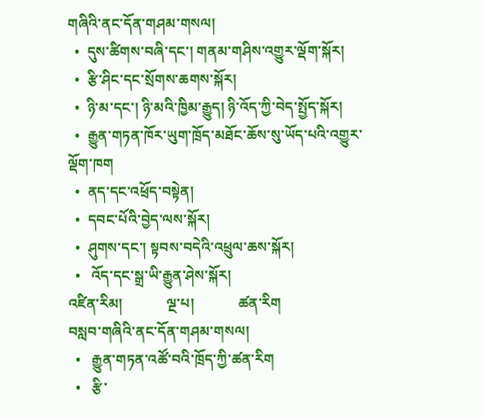གཞིའི་ནང་དོན་གཤམ་གསལ།
  •  དུས་ཚིགས་བཞི་དང་། གནམ་གཤིས་འགྱུར་ལྡོག་སྐོར།
  •  རྩི་ཤིང་དང་སྲོགས་ཆགས་སྐོར།
  •  ཉི་མ་དང་། ཉི་མའི་ཁྱིམ་རྒྱུད། ཉི་འོད་ཀྱི་བེད་སྤྱོད་སྐོར།
  •  རྒྱུན་གཏན་ཁོར་ཡུག་ཁྲོད་མཐོང་ཆོས་སུ་ཡོད་པའི་འགྱུར་ལྡོག་ཁག
  •  ནད་དང་འཕྲོད་བསྟེན།
  •  དབང་པོའི་བྱེད་ལས་སྐོར།
  •  ཤུགས་དང་། སྟབས་བདེའི་འཕྲུལ་ཆས་སྐོར།
  •   འོད་དང་སྒྲ་ཡི་རྒྱུན་ཤེས་སྐོར།
འཛིན་རིམ།            ལྔ་པ།            ཚན་རིག
བསླབ་གཞིའི་ནང་དོན་གཤམ་གསལ།
  •   རྒྱུན་གཏན་འཚོ་བའི་ཁྲོད་ཀྱི་ཚན་རིག
  •   རྩི་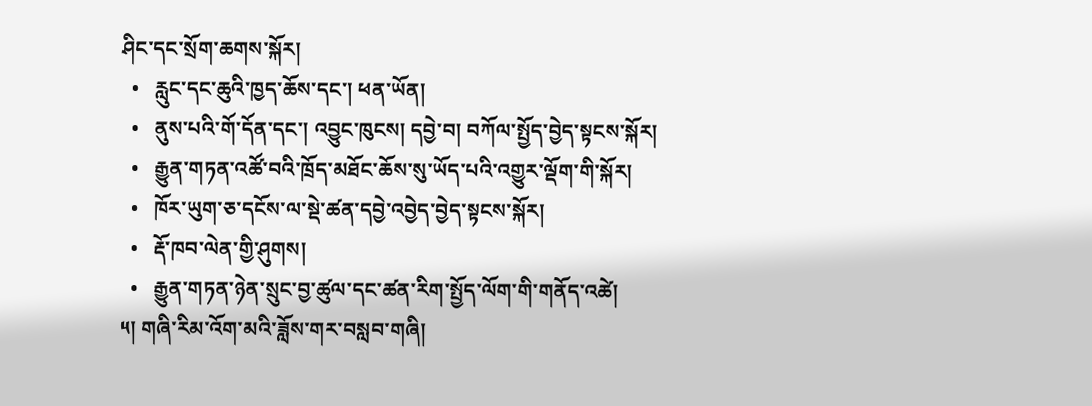ཤིང་དང་སྲོག་ཆགས་སྐོར།
  •   རླུང་དང་ཆུའི་ཁྱད་ཆོས་དང་། ཕན་ཡོན།
  •   ནུས་པའི་གོ་དོན་དང་། འབྱུང་ཁུངས། དབྱེ་བ། བཀོལ་སྤྱོད་བྱེད་སྟངས་སྐོར།
  •   རྒྱུན་གཏན་འཚོ་བའི་ཁྲོད་མཐོང་ཆོས་སུ་ཡོད་པའི་འགྱུར་ལྡོག་གི་སྐོར།
  •   ཁོར་ཡུག་ཅ་དངོས་ལ་སྡེ་ཚན་དབྱེ་འབྱེད་བྱེད་སྟངས་སྐོར།
  •   རྡོ་ཁབ་ལེན་གྱི་ཤུགས།
  •   རྒྱུན་གཏན་ཉེན་སྲུང་བྱ་ཚུལ་དང་ཚན་རིག་སྤྱོད་ལོག་གི་གནོད་འཚེ།
༥། གཞི་རིམ་འོག་མའི་ཟློས་གར་བསླབ་གཞི།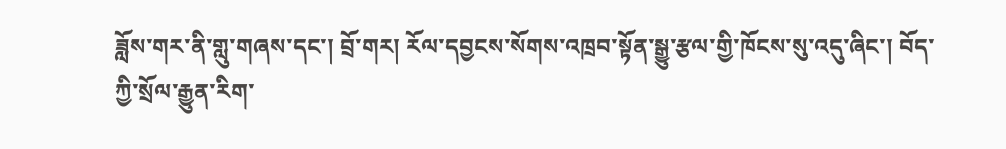ཟློས་གར་ནི་གླུ་གཞས་དང་། བྲོ་གར། རོལ་དབྱངས་སོགས་འཁྲབ་སྟོན་སྒྱུ་རྩལ་གྱི་ཁོངས་སུ་འདུ་ཞིང་། བོད་ཀྱི་སྲོལ་རྒྱུན་རིག་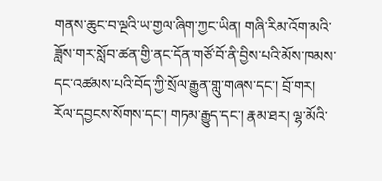གནས་ཆུང་བ་ལྔའི་ཡ་གྱལ་ཞིག་ཀྱང་ཡིན། གཞི་རིམ་འོག་མའི་ཟློས་གར་སློབ་ཚན་གྱི་ནང་དོན་གཙོ་བོ་ནི་བྱིས་པའི་མོས་ཁམས་དང་འཚམས་པའི་བོད་ཀྱི་སྲོལ་རྒྱུན་གླུ་གཞས་དང་། བྲོ་གར། རོལ་དབྱངས་སོགས་དང་། གཏམ་རྒྱུད་དང་། རྣམ་ཐར། ལྷ་མོའི་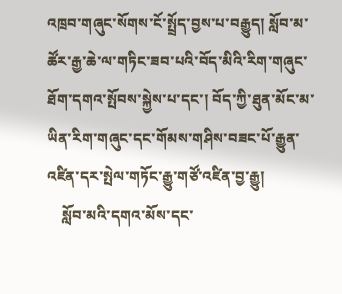འཁྲབ་གཞུང་སོགས་ངོ་སྤྲོད་བྱས་པ་བརྒྱུད། སློབ་མ་ཚོར་རྒྱ་ཆེ་ལ་གཏིང་ཟབ་པའི་བོད་མིའི་རིག་གཞུང་ཐོག་དགའ་སྤོབས་སྐྱེས་པ་དང་། བོད་ཀྱི་ཐུན་མོང་མ་ཡིན་རིག་གཞུང་དང་གོམས་གཤིས་བཟང་པོ་རྒྱུན་འཛིན་དར་སྤེལ་གཏོང་རྒྱུ་གཙོ་འཛིན་བྱ་རྒྱུ།
    སློབ་མའི་དགའ་མོས་དང་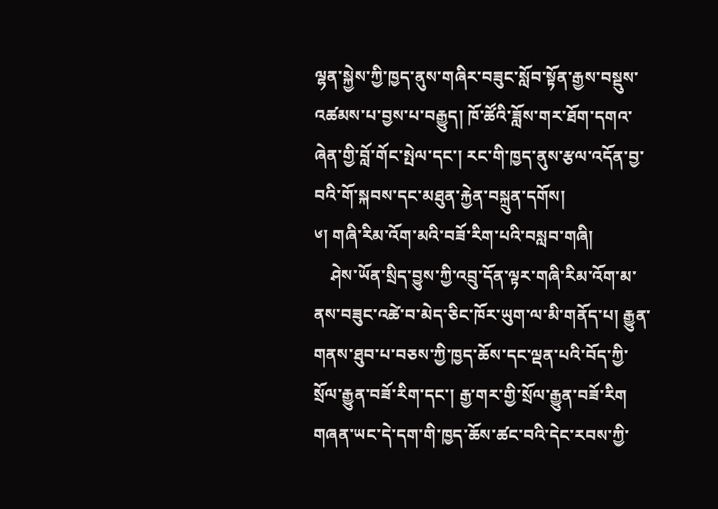ལྷན་སྐྱེས་ཀྱི་ཁྱད་ནུས་གཞིར་བཟུང་སློབ་སྟོན་རྒྱས་བསྡུས་འཚམས་པ་བྱས་པ་བརྒྱུད། ཁོ་ཚོའི་ཟློས་གར་ཐོག་དགའ་ཞེན་གྱི་བློ་གོང་སྤེལ་དང་། རང་གི་ཁྱད་ནུས་རྩལ་འདོན་བྱ་བའི་གོ་སྐབས་དང་མཐུན་རྐྱེན་བསྐྲུན་དགོས།
༦། གཞི་རིམ་འོག་མའི་བཟོ་རིག་པའི་བསླབ་གཞི།
    ཤེས་ཡོན་སྲིད་བྱུས་ཀྱི་འབྲུ་དོན་ལྟར་གཞི་རིམ་འོག་མ་ནས་བཟུང་འཚེ་བ་མེད་ཅིང་ཁོར་ཡུག་ལ་མི་གནོད་པ། རྒྱུན་གནས་ཐུབ་པ་བཅས་ཀྱི་ཁྱད་ཆོས་དང་ལྡན་པའི་བོད་ཀྱི་སྲོལ་རྒྱུན་བཟོ་རིག་དང་། རྒྱ་གར་གྱི་སྲོལ་རྒྱུན་བཟོ་རིག གཞན་ཡང་དེ་དག་གི་ཁྱད་ཆོས་ཚང་བའི་དེང་རབས་ཀྱི་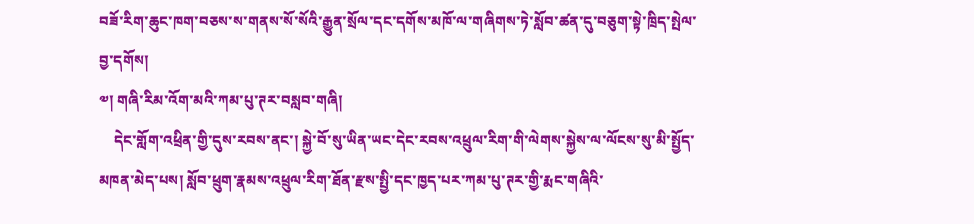བཟོ་རིག་ཆུང་ཁག་བཅས་ས་གནས་སོ་སོའི་རྒྱུན་སྲོལ་དང་དགོས་མཁོ་ལ་གཞིགས་ཏེ་སློབ་ཚན་དུ་བཅུག་སྟེ་ཁྲིད་སྤེལ་བྱ་དགོས།
༧། གཞི་རིམ་འོག་མའི་ཀམ་པུ་ཊར་བསླབ་གཞི།
    དེང་གློག་འཕྲིན་གྱི་དུས་རབས་ནང་། སྐྱེ་བོ་སུ་ཡིན་ཡང་དེང་རབས་འཕྲུལ་རིག་གི་ལེགས་སྐྱེས་ལ་ལོངས་སུ་མི་སྤྱོད་མཁན་མེད་པས། སློབ་ཕྲུག་རྣམས་འཕྲུལ་རིག་ཐོན་རྫས་སྤྱི་དང་ཁྱད་པར་ཀམ་པུ་ཊར་གྱི་རྨང་གཞིའི་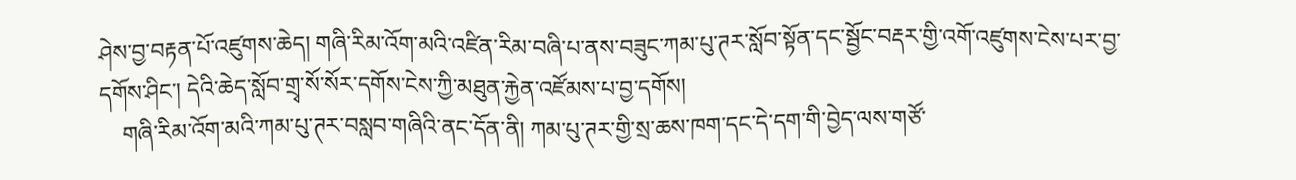ཤེས་བྱ་བརྟན་པོ་འཛུགས་ཆེད། གཞི་རིམ་འོག་མའི་འཛིན་རིམ་བཞི་པ་ནས་བཟུང་ཀམ་པུ་ཊར་སློབ་སྟོན་དང་སྦྱོང་བརྡར་གྱི་འགོ་འཛུགས་ངེས་པར་བྱ་དགོས་ཤིང་། དེའི་ཆེད་སློབ་གྲྭ་སོ་སོར་དགོས་ངེས་ཀྱི་མཐུན་རྐྱེན་འཛོམས་པ་བྱ་དགོས།
    གཞི་རིམ་འོག་མའི་ཀམ་པུ་ཊར་བསླབ་གཞིའི་ནང་དོན་ནི། ཀམ་པུ་ཊར་གྱི་སྲ་ཆས་ཁག་དང་དེ་དག་གི་བྱེད་ལས་གཙོ་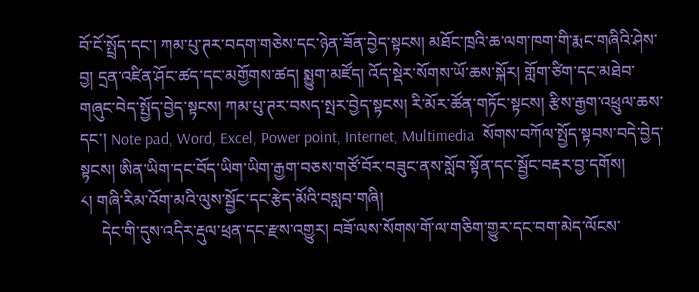བོ་ངོ་སྤྲོད་དང་། ཀམ་པུ་ཊར་བདག་གཅེས་དང་ཉེན་ཟོན་བྱེད་སྟངས། མཐོང་ཁྲའི་ཆ་ལག་ཁག་གི་རྨང་གཞིའི་ཤེས་བྱ། དྲན་འཛིན་ཤོང་ཚད་དང་མགྱོགས་ཚད། སྨྱུག་མཛོད། འོད་སྡེར་སོགས་ཡོ་ཆས་སྐོར། གློག་ཙིག་དང་མཐེབ་གཞུང་བེད་སྤྱོད་བྱེད་སྟངས། ཀམ་པུ་ཊར་བསད་སྤར་བྱེད་སྟངས། རི་མོར་ཚོན་གཏོང་སྟངས། རྩིས་རྒྱག་འཕྲུལ་ཆས་དང་། Note pad, Word, Excel, Power point, Internet, Multimedia  སོགས་བཀོལ་སྤྱོད་སྟབས་བདེ་བྱེད་སྟངས། ཨིན་ཡིག་དང་བོད་ཡིག་ཡིག་རྒྱག་བཅས་གཙོ་བོར་བཟུང་ནས་སློབ་སྟོན་དང་སྦྱོང་བརྡར་བྱ་དགོས།
༨། གཞི་རིམ་འོག་མའི་ལུས་སྦྱོང་དང་རྩེད་མོའི་བསླབ་གཞི།
     དེང་གི་དུས་འདིར་རྡུལ་ཕྲན་དང་རྫས་འགྱུར། བཟོ་ལས་སོགས་གོ་ལ་གཅིག་གྱུར་དང་བག་མེད་ལོངས་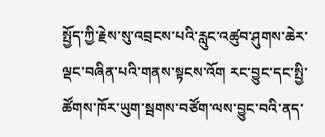སྤྱོད་ཀྱི་རྗེས་སུ་འབྲངས་པའི་རླུང་འཚུབ་ཤུགས་ཆེར་ལྡང་བཞིན་པའི་གནས་སྟངས་འོག རང་བྱུང་དང་སྤྱི་ཚོགས་ཁོར་ཡུག་སྦགས་བཙོག་ལས་བྱུང་བའི་ནད་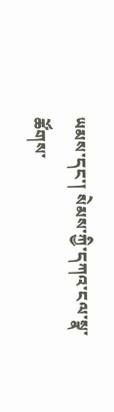ཡམས་དང་། སེམས་ཀྱི་དཀའ་ངལ་སྣ་ཚོགས་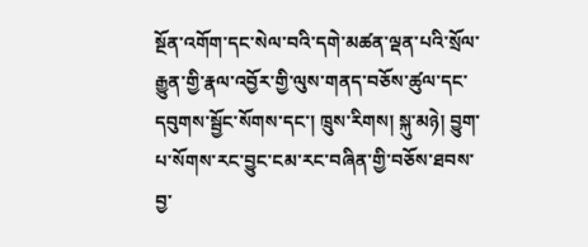སྔོན་འགོག་དང་སེལ་བའི་དགེ་མཚན་ལྡན་པའི་སྲོལ་རྒྱུན་གྱི་རྣལ་འབྱོར་གྱི་ལུས་གནད་བཅོས་ཚུལ་དང་དབུགས་སྦྱོང་སོགས་དང་། ཁྲུས་རིགས། སྐུ་མཉེ། བྱུག་པ་སོགས་རང་བྱུང་ངམ་རང་བཞིན་གྱི་བཅོས་ཐབས་བྱ་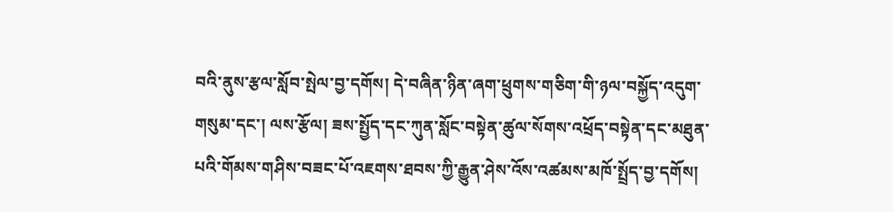བའི་ནུས་རྩལ་སློབ་སྤེལ་བྱ་དགོས། དེ་བཞིན་ཉིན་ཞག་ཕྲུགས་གཅིག་གི་ཉལ་བསྐྱོད་འདུག་གསུམ་དང་། ལས་རྩོལ། ཟས་སྤྱོད་དང་ཀུན་སློང་བསྟེན་ཚུལ་སོགས་འཕྲོད་བསྟེན་དང་མཐུན་པའི་གོམས་གཤིས་བཟང་པོ་འཇགས་ཐབས་ཀྱི་རྒྱུན་ཤེས་འོས་འཚམས་མཁོ་སྤྲོད་བྱ་དགོས།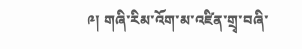༩། གཞི་རིམ་འོག་མ་འཛིན་གྲྭ་བཞི་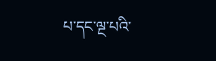པ་དང་ལྔ་པའི་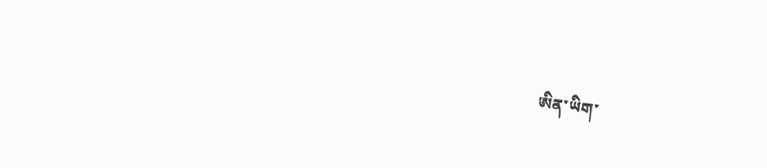ཨིན་ཡིག་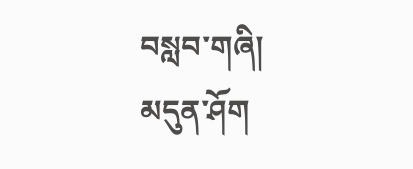བསླབ་གཞི།
མདུན་ཤོག